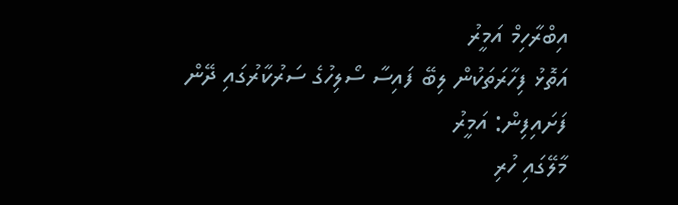އިބްރާހިމް އަމީރު
އަތޮޅު ފިހާރަތަކުން ލިބޭ ފައިސާ ސޯލިހުގެ ސަރުކާރުގައި ދޭން ފަށައިފިން: އަމީރު
މާލޭގައި ހުރި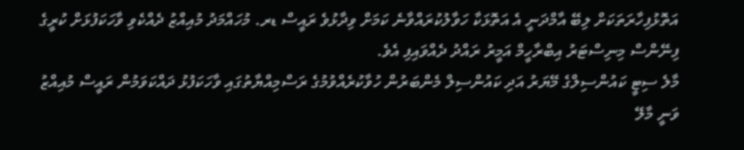އަތޮޅުފިހާރަތަކަށް ލިބޭ އާމްދަނީ އެ އަތޮޅަކާ ހަވާލުކުރައްވާނެ ކަމަށް ވިދާޅުވެ ރައީސް ޑރ. މުހައްމަދު މުއިއްޒު ދެއްކެވި ވާހަކަފުޅަށް ކުރީގެ ފިނޭންސް މިނިސްޓަރު އިބްރާހީމް އަމީރު ރައްދު ދެއްވައިފި އެވެ.
މާލެ ސިޓީ ކައުންސިލްގެ މޭޔަރު އަދި ކައުންސިލް މެންބަރުން ހުވާކުރެއްވުމުގެ ރަސްމިއްޔާތުގައި ވާހަކަފުޅު ދައްކަވަމުން ރައީސް މުއިއްޒު ވަނީ މާލޭ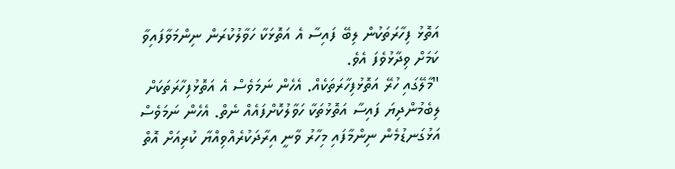އަތޮޅު ފިހާރަތަކުން ލިބޭ ފައިސާ އެ އަތޮޅަކާ ހަވާލުކުރަން ނިންމަވާފައިވާ ކަމަށް ވިދާޅުވެފަ އެވެ.
"މާލޭގައި ހުރޭ އަތޮޅުފިހާރަތަކެއް. އެހެން ނަމަވެސް އެ އަތޮޅުފިހާރަތަކަށް ލިބެމުންދިޔަ ފައިސާ އަތޮޅުތަކާ ހަވާލުކޮށްފައެއް ނެތް. އެހެން ނަމަވެސް އަޅުގަނޑުމެން ނިންމާފައި މިހާރު ވާނީ އިރާދަކުރެއްވިއްޔާ ކުރިއަށް އޮތް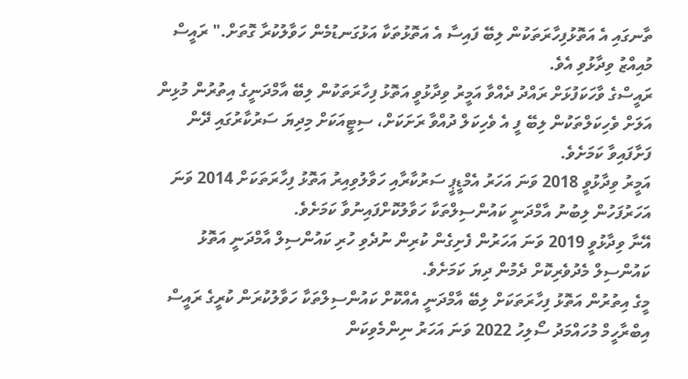ތާނގައި އެ އަތޮޅުފިހާރަތަކުން ލިބޭ ފައިސާ އެ އަތޮޅުތަކާ އަޅުގަނޑުމެން ހަވާލުކުރާ ގޮތަށް." ރައީސް މުއިއްޒު ވިދާޅުވި އެވެ.
ރައީސްގެ ވާހަކަފުޅަށް ރައްދު ދެއްވާ އަމީރު ވިދާޅުވީ އަތޮޅު ފިހާރަތަކުން ލިބޭ އާމްދަނީގެ އިތުރުން މުޅިން އަލަށް ވެހިކަލްތަކުން ލިބޭ ފީ އެ ވެހިކަލް ދުއްވާ ރަށަކަށް، ސިޓީއަކަށް މިދިޔަ ސަރުކާރުގައި ދޭން ފަށާފައިވާ ކަމަށެވެ.
އަމީރު ވިދާޅުވީ 2018 ވަނަ އަހަރު އެމްޑީޕީ ސަރުކާރާއި ހަވާލުވިއިރު އަތޮޅު ފިހާރަތަކަށް 2014 ވަނަ އަހަރުފަހުން ލިބުނު އާމްދަނީ ކައުންސިލްތަކާ ހަވާލުކޮށްފައިނުވާ ކަމަށެވެ.
އޭނާ ވިދާޅުވީ 2019 ވަނަ އަހަރުން ފެށިގެން ކުރިން ނުދެވި ހުރި ކައުންސިލް އާމްދަނީ އަތޮޅު ކައުންސިލް މެދުވެރިކޮށް ދެމުން ދިޔަ ކަމަށެވެ.
މީގެ އިތުރުން އަތޮޅު ފިހާރަތަކަށް ލިބޭ އާމްދަނީ އެއްކޮށް ކައުންސިލްތަކާ ހަވާލުކުރަން ކުރީގެ ރައީސް އިބްރާހީމް މުހައްމަދު ސޯލިހު 2022 ވަނަ އަހަރު ނިންމެވިކަން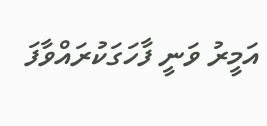އަމީރު ވަނީ ފާހަގަކުރައްވާފަ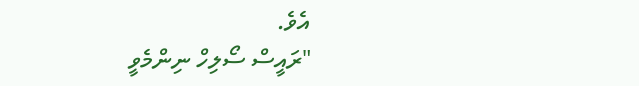އެވެ.
"ރައީސް ސޯލިހް ނިންމެވީ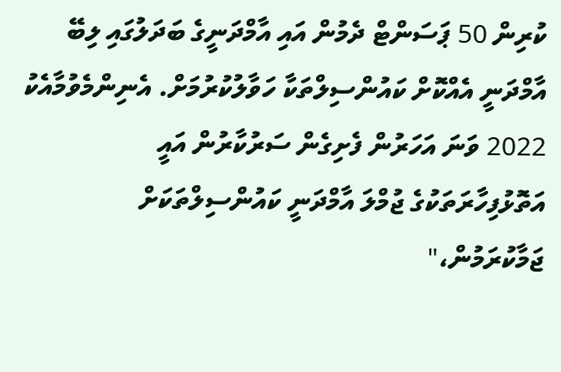ކުރިން 50 ޕަސަންޓް ދެމުން އައި އާމްދަނީގެ ބަދަލުގައި ލިބޭ އާމްދަނީ އެއްކޮށް ކައުންސިލްތަކާ ހަވާލުކުރުމަށް. އެނިންމެވުމާއެކު 2022 ވަނަ އަހަރުން ފެށިގެން ސަރުކާރުން އައީ އަތޮޅުފިހާރަތަކުގެ ޖުމްލަ އާމްދަނީ ކައުންސިލްތަކަށް ޖަމާކުރަމުން،"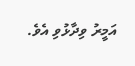އަމީރު ވިދާޅުވި އެވެ.